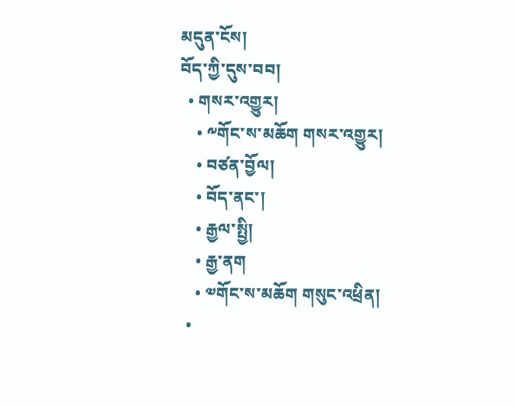མདུན་ངོས།
བོད་ཀྱི་དུས་བབ།
  • གསར་འགྱུར།
    • ༸གོང་ས་མཆོག གསར་འགྱུར།
    • བཙན་བྱོལ།
    • བོད་ནང་།
    • རྒྱལ་སྤྱི།
    • རྒྱ་ནག
    • ༧གོང་ས་མཆོག གསུང་འཕྲིན།
  •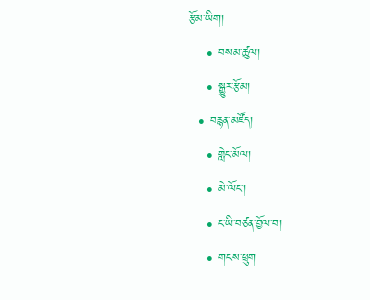རྩོམ་ཡིག།
    • བསམ་ཚུལ།
    • སྒྱུར་རྩོམ།
  • བརྙན་མཛོད།
    • གླེང་མོལ།
    • མེ་ལོང་།
    • ང་ཡི་བཙན་བྱོལ་བ།
    • གངས་ཕྲུག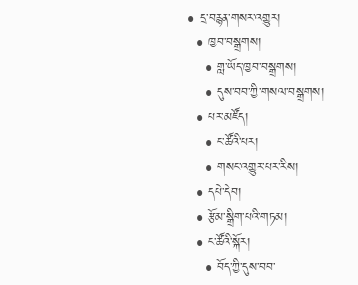• དྲ་བརྙན་གསར་འགྱུར།
  • ཁྱབ་བསྒྲགས།
    • གླ་ཡོད་ཁྱབ་བསྒྲགས།
    • དུས་བབ་ཀྱི་གསལ་བསྒྲགས།
  • པར་མཛོད།
    • ང་ཚོའི་པར།
    • གསང་འགྱུར་པར་རིས།
  • དཔེ་དེབ།
  • རྩོམ་སྒྲིག་པའི་གཏམ།
  • ང་ཚོའི་སྐོར།
    • བོད་ཀྱི་དུས་བབ་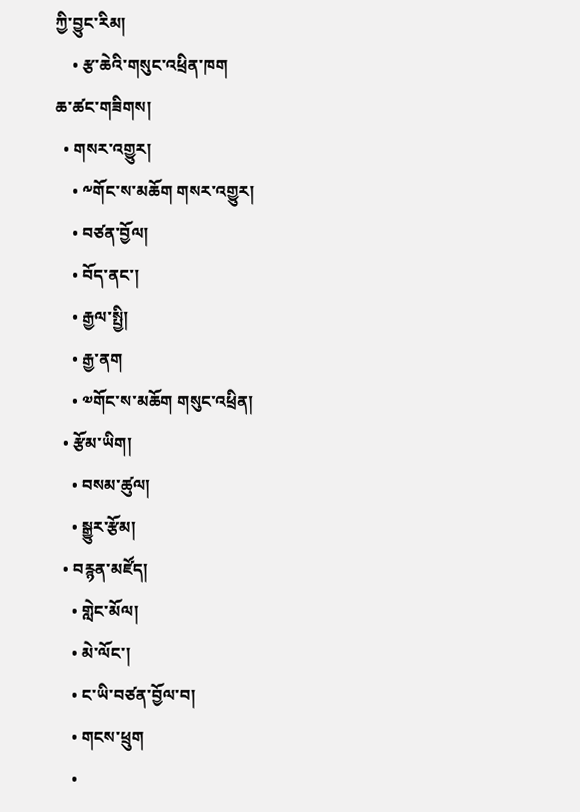ཀྱི་བྱུང་རིམ།
    • རྩ་ཆེའི་གསུང་འཕྲིན་ཁག
ཆ་ཚང་གཟིགས།
  • གསར་འགྱུར།
    • ༸གོང་ས་མཆོག གསར་འགྱུར།
    • བཙན་བྱོལ།
    • བོད་ནང་།
    • རྒྱལ་སྤྱི།
    • རྒྱ་ནག
    • ༧གོང་ས་མཆོག གསུང་འཕྲིན།
  • རྩོམ་ཡིག།
    • བསམ་ཚུལ།
    • སྒྱུར་རྩོམ།
  • བརྙན་མཛོད།
    • གླེང་མོལ།
    • མེ་ལོང་།
    • ང་ཡི་བཙན་བྱོལ་བ།
    • གངས་ཕྲུག
    •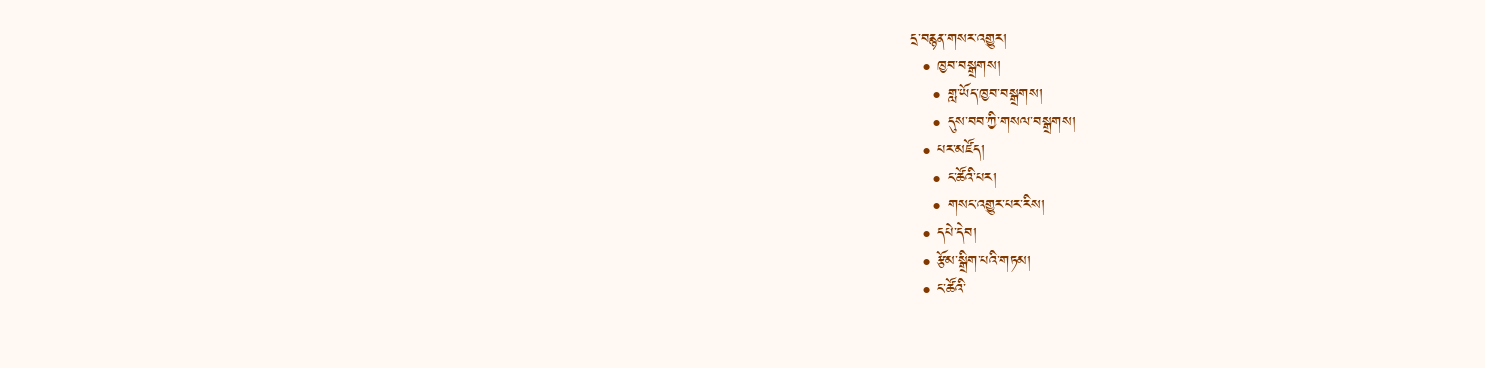དྲ་བརྙན་གསར་འགྱུར།
  • ཁྱབ་བསྒྲགས།
    • གླ་ཡོད་ཁྱབ་བསྒྲགས།
    • དུས་བབ་ཀྱི་གསལ་བསྒྲགས།
  • པར་མཛོད།
    • ང་ཚོའི་པར།
    • གསང་འགྱུར་པར་རིས།
  • དཔེ་དེབ།
  • རྩོམ་སྒྲིག་པའི་གཏམ།
  • ང་ཚོའི་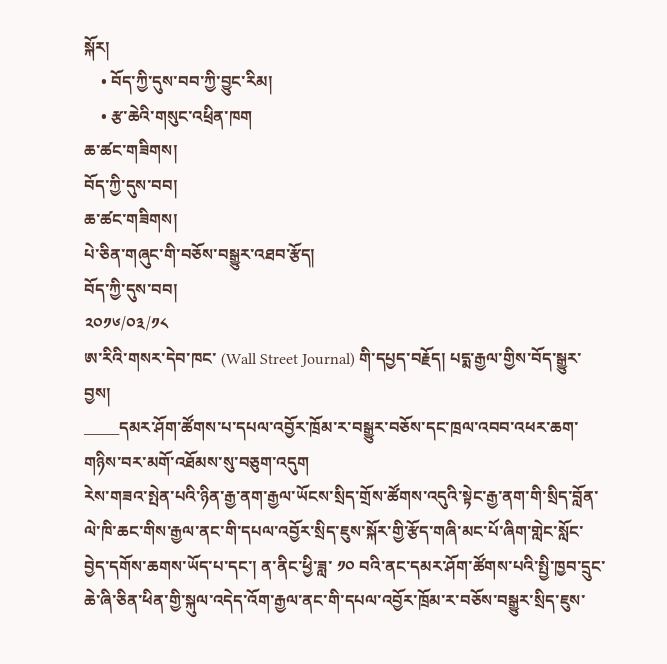སྐོར།
    • བོད་ཀྱི་དུས་བབ་ཀྱི་བྱུང་རིམ།
    • རྩ་ཆེའི་གསུང་འཕྲིན་ཁག
ཆ་ཚང་གཟིགས།
བོད་ཀྱི་དུས་བབ།
ཆ་ཚང་གཟིགས།
པེ་ཅིན་གཞུང་གི་བཅོས་བསྒྱུར་འཐབ་རྩོད།
བོད་ཀྱི་དུས་བབ།
༢༠༡༦/༠༣/༡༨
ཨ་རིའི་གསར་དེབ་ཁང་ (Wall Street Journal) གི་དཔྱད་བརྗོད། པདྨ་རྒྱལ་གྱིས་བོད་སྒྱུར་བྱས།
_____དམར་ཤོག་ཚོགས་པ་དཔལ་འབྱོར་ཁྲོམ་ར་བསྒྱུར་བཅོས་དང་ཁྲལ་འབབ་འཕར་ཆག་གཉིས་བར་མགོ་འཐོམས་སུ་བཅུག་འདུག
རེས་གཟའ་སྤེན་པའི་ཉིན་རྒྱ་ནག་རྒྱལ་ཡོངས་སྲིད་གྲོས་ཚོགས་འདུའི་སྟེང་རྒྱ་ནག་གི་སྲིད་བློན་ལེ་ཁི་ཆང་གིས་རྒྱལ་ནང་གི་དཔལ་འབྱོར་སྲིད་ཇུས་སྐོར་གྱི་རྩོད་གཞི་མང་པོ་ཞིག་གླེང་སློང་བྱེད་དགོས་ཆགས་ཡོད་པ་དང་། ན་ནིང་ཕྱི་ཟླ་ ༡༠ བའི་ནང་དམར་ཤོག་ཚོགས་པའི་སྤྱི་ཁྱབ་དྲུང་ཆེ་ཞི་ཅིན་ཕིན་གྱི་སྐུལ་འདེད་འོག་རྒྱལ་ནང་གི་དཔལ་འབྱོར་ཁྲོམ་ར་བཅོས་བསྒྱུར་སྲིད་ཇུས་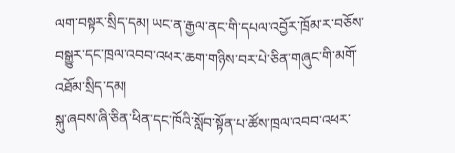ལག་བསྟར་སྲིད་དམ། ཡང་ན་རྒྱལ་ནང་གི་དཔལ་འབྱོར་ཁྲོམ་ར་བཅོས་བསྒྱུར་དང་ཁྲལ་འབབ་འཕར་ཆག་གཉིས་བར་པེ་ཅིན་གཞུང་གི་མགོ་འཐོམ་སྲིད་དམ།
སྐུ་ཞབས་ཞི་ཅིན་ཕིན་དང་ཁོའི་སློབ་སྟོན་པ་ཚོས་ཁྲལ་འབབ་འཕར་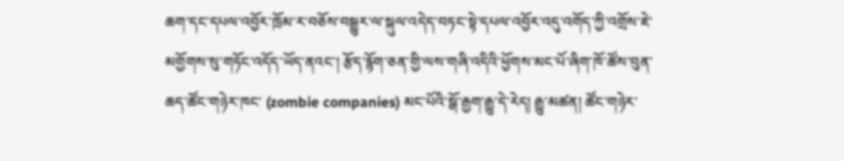ཆག་དང་དཔལ་འབྱོར་ཁྲོམ་ར་བཅོས་བསྒྱུར་ལ་སྐུལ་འདེད་བཏང་སྟེ་དཔལ་འབྱོར་འདུ་འགོད་ཀྱི་འགྲོས་ཇེ་མགྱོགས་སུ་གཏོང་འདོད་ཡོད་ནའང་། རྩོད་རྙོག་ཅན་གྱི་ལས་གཞི་འདིའི་ཕྱོགས་མང་པོ་ཞིག་ཁོ་ཚོས་བུན་ཆད་ཚོང་གཉེར་ཁང་ (zombie companies) མང་པོའི་སྒོ་རྒྱག་རྒྱུ་དེ་རེད། རྒྱུ་མཚན། ཚོང་གཉེར་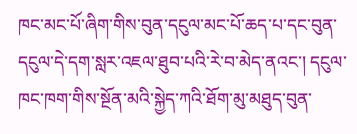ཁང་མང་པོ་ཞིག་གིས་བུན་དངུལ་མང་པོ་ཆད་པ་དང་བུན་དངུལ་དེ་དག་སླར་འཇལ་ཐུབ་པའི་རེ་བ་མེད་ནའང་། དངུལ་ཁང་ཁག་གིས་སྔོན་མའི་སྐྱེད་ཀའི་ཐོག་མུ་མཐུད་བུན་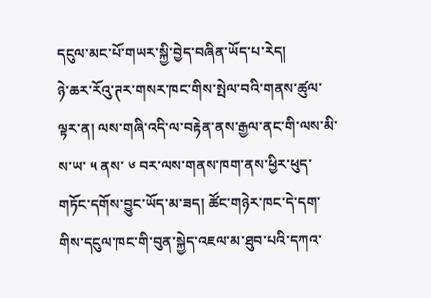དངུལ་མང་པོ་གཡར་སྐྱི་བྱེད་བཞིན་ཡོད་པ་རེད།
ཉེ་ཆར་རོའུ་ཊར་གསར་ཁང་གིས་སྤེལ་བའི་གནས་ཚུལ་ལྟར་ན། ལས་གཞི་འདི་ལ་བརྟེན་ནས་རྒྱལ་ནང་གི་ལས་མི་ས་ཡ་ ༥ ནས་ ༦ བར་ལས་གནས་ཁག་ནས་ཕྱིར་ཕུད་གཏོང་དགོས་བྱུང་ཡོད་མ་ཟད། ཚོང་གཉེར་ཁང་དེ་དག་གིས་དངུལ་ཁང་གི་བུན་སྐྱེད་འཇལ་མ་ཐུབ་པའི་དཀའ་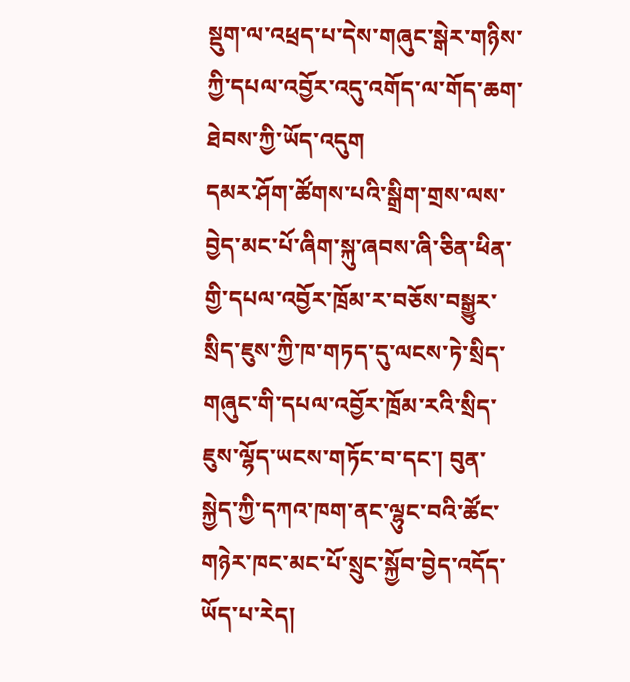སྡུག་ལ་འཕྲད་པ་དེས་གཞུང་སྒེར་གཉིས་ཀྱི་དཔལ་འབྱོར་འདུ་འགོད་ལ་གོད་ཆག་ཐེབས་ཀྱི་ཡོད་འདུག
དམར་ཤོག་ཚོགས་པའི་སྒྲིག་གྲས་ལས་བྱེད་མང་པོ་ཞིག་སྐུ་ཞབས་ཞི་ཅིན་ཕིན་གྱི་དཔལ་འབྱོར་ཁྲོམ་ར་བཅོས་བསྒྱུར་སྲིད་ཇུས་ཀྱི་ཁ་གཏད་དུ་ལངས་ཏེ་སྲིད་གཞུང་གི་དཔལ་འབྱོར་ཁྲོམ་རའི་སྲིད་ཇུས་ལྷོད་ཡངས་གཏོང་བ་དང་། བུན་སྐྱེད་ཀྱི་དཀའ་ཁག་ནང་ལྷུང་བའི་ཚོང་གཉེར་ཁང་མང་པོ་སྲུང་སྐྱོབ་བྱེད་འདོད་ཡོད་པ་རེད།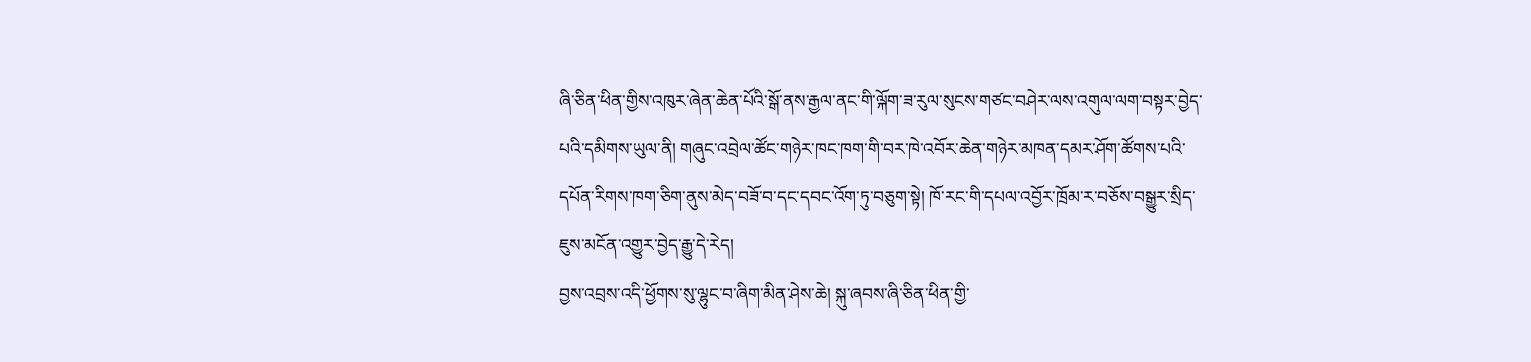ཞི་ཅིན་ཕིན་གྱིས་འཁུར་ཞེན་ཆེན་པོའི་སྒོ་ནས་རྒྱལ་ནང་གི་ལྐོག་ཟ་རུལ་སུངས་གཙང་བཤེར་ལས་འགུལ་ལག་བསྟར་བྱེད་པའི་དམིགས་ཡུལ་ནི། གཞུང་འབྲེལ་ཚོང་གཉེར་ཁང་ཁག་གི་བར་ཁེ་འབོར་ཆེན་གཉེར་མཁན་དམར་ཤོག་ཚོགས་པའི་དཔོན་རིགས་ཁག་ཅིག་ནུས་མེད་བཟོ་བ་དང་དབང་འོག་ཏུ་བཅུག་སྟེ། ཁོ་རང་གི་དཔལ་འབྱོར་ཁྲོམ་ར་བཅོས་བསྒྱུར་སྲིད་ཇུས་མངོན་འགྱུར་བྱེད་རྒྱུ་དེ་རེད།
བྱས་འབྲས་འདི་ཕྱོགས་སུ་ལྷུང་བ་ཞིག་མིན་ཤེས་ཆེ། སྐུ་ཞབས་ཞི་ཅིན་ཕིན་གྱི་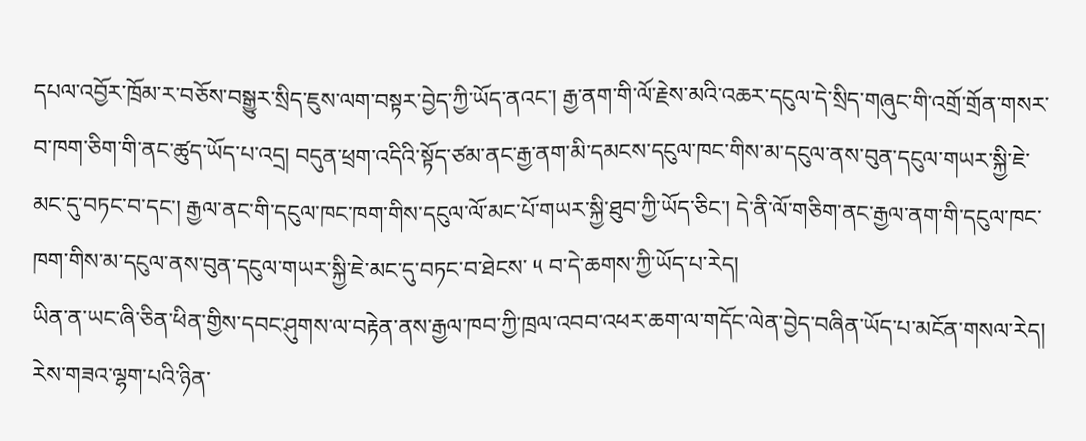དཔལ་འབྱོར་ཁྲོམ་ར་བཅོས་བསྒྱུར་སྲིད་ཇུས་ལག་བསྟར་བྱེད་ཀྱི་ཡོད་ནའང་། རྒྱ་ནག་གི་ལོ་རྗེས་མའི་འཆར་དངུལ་དེ་སྲིད་གཞུང་གི་འགྲོ་གྲོན་གསར་བ་ཁག་ཅིག་གི་ནང་ཚུད་ཡོད་པ་འདྲ། བདུན་ཕྲག་འདིའི་སྟོད་ཙམ་ནང་རྒྱ་ནག་མི་དམངས་དངུལ་ཁང་གིས་མ་དངུལ་ནས་བུན་དངུལ་གཡར་སྐྱི་ཇེ་མང་དུ་བཏང་བ་དང་། རྒྱལ་ནང་གི་དངུལ་ཁང་ཁག་གིས་དངུལ་ལོ་མང་པོ་གཡར་སྐྱི་ཐུབ་ཀྱི་ཡོད་ཅིང་། དེ་ནི་ལོ་གཅིག་ནང་རྒྱལ་ནག་གི་དངུལ་ཁང་ཁག་གིས་མ་དངུལ་ནས་བུན་དངུལ་གཡར་སྐྱི་ཇེ་མང་དུ་བཏང་བ་ཐེངས་ ༥ བ་དེ་ཆགས་ཀྱི་ཡོད་པ་རེད།
ཡིན་ན་ཡང་ཞི་ཅིན་ཕིན་གྱིས་དབང་ཤུགས་ལ་བརྟེན་ནས་རྒྱལ་ཁབ་ཀྱི་ཁྲལ་འབབ་འཕར་ཆག་ལ་གདོང་ལེན་བྱེད་བཞིན་ཡོད་པ་མངོན་གསལ་རེད། རེས་གཟའ་ལྷག་པའི་ཉིན་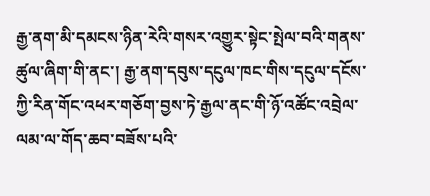རྒྱ་ནག་མི་དམངས་ཉིན་རེའི་གསར་འགྱུར་སྟེང་སྤེལ་བའི་གནས་ཚུལ་ཞིག་གི་ནང་། རྒྱ་ནག་དབུས་དངུལ་ཁང་གིས་དངུལ་དངོས་ཀྱི་རིན་གོང་འཕར་གཅོག་བྱས་ཏེ་རྒྱལ་ནང་གི་ཉོ་འཚོང་འབྲེལ་ལམ་ལ་གོད་ཆབ་བཟོས་པའི་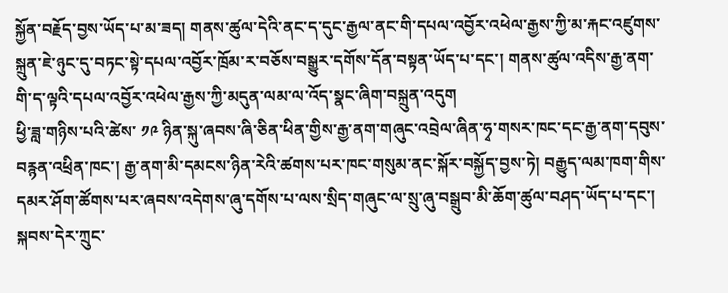སྐྱོན་བརྗོད་བྱས་ཡོད་པ་མ་ཟད། གནས་ཚུལ་དེའི་ནང་ད་དུང་རྒྱལ་ནང་གི་དཔལ་འབྱོར་འཕེལ་རྒྱས་ཀྱི་མ་རྐང་འཛུགས་སྐྲུན་ཇེ་ཉུང་དུ་བཏང་སྟེ་དཔལ་འབྱོར་ཁྲོམ་ར་བཅོས་བསྒྱུར་དགོས་དོན་བསྟན་ཡོད་པ་དང་། གནས་ཚུལ་འདིས་རྒྱ་ནག་གི་ད་ལྟའི་དཔལ་འབྱོར་འཕེལ་རྒྱས་ཀྱི་མདུན་ལམ་ལ་འོད་སྣང་ཞིག་བསྐྲུན་འདུག
ཕྱི་ཟླ་གཉིས་པའི་ཚེས་ ༡༩ ཉིན་སྐུ་ཞབས་ཞི་ཅིན་ཕིན་གྱིས་རྒྱ་ནག་གཞུང་འབྲེལ་ཞིན་ཧྭ་གསར་ཁང་དང་རྒྱ་ནག་དབུས་བརྙན་འཕྲིན་ཁང་། རྒྱ་ནག་མི་དམངས་ཉིན་རེའི་ཚགས་པར་ཁང་གསུམ་ནང་སྐོར་བསྐྱོད་བྱས་ཏེ། བརྒྱུད་ལམ་ཁག་གིས་དམར་ཤོག་ཚོགས་པར་ཞབས་འདེགས་ཞུ་དགོས་པ་ལས་སྲིད་གཞུང་ལ་སྲུ་ཞུ་བསྒྲུབ་མི་ཆོག་ཚུལ་བཤད་ཡོད་པ་དང་། སྐབས་དེར་ཀྲུང་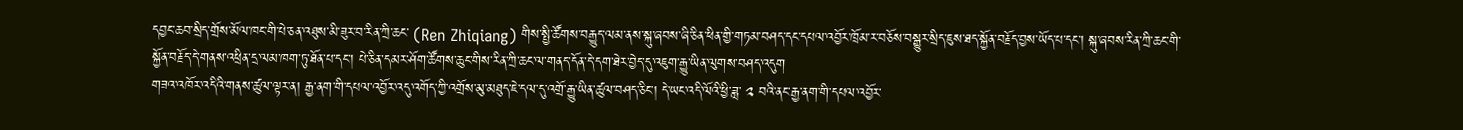དབྱང་ཆབ་སྲིད་གྲོས་མོལ་ཁང་གི་པེ་ཅན་འཐུས་མི་ཟུར་བ་རིན་ཀྲི་ཆང་ (Ren Zhiqiang) གིས་སྤྱི་ཚོགས་བརྒྱུད་ལམ་ནས་སྐུ་ཞབས་ཞི་ཅིན་ཕིན་གྱི་གཏམ་བཤད་དང་དཔལ་འབྱོར་ཁྲོམ་ར་བཅོས་བསྒྱུར་སྲིད་ཇུས་ཐད་སྐྱོན་བརྗོད་བྱས་ཡོད་པ་དང་། སྐུ་ཞབས་རིན་ཀྲི་ཆང་གི་སྐྱོན་བརྗོད་དེ་གནས་འཕྲིན་དྲ་ལམ་ཁག་ཏུ་ཐོན་པ་དང་། པེ་ཅིན་དམར་ཤོག་ཚོགས་ཆུང་གིས་རིན་ཀྲི་ཆང་ལ་གནད་དོན་དེ་དག་ཐེར་བྱེད་དུ་འཇུག་རྒྱུ་ཡིན་ལུགས་བཤད་འདུག
གཟའ་འཁོར་འདིའི་གནས་ཚུལ་ལྟར་ན། རྒྱ་ནག་གི་དཔལ་འབྱོར་འདུ་འགོད་ཀྱི་འགྲོས་མུ་མཐུད་ཇེ་དལ་དུ་འགྲོ་རྒྱུ་ཡིན་ཚུལ་བཤད་ཅིང་། དེ་ཡང་འདི་ལོའི་ཕྱི་ཟླ་ ༢ བའི་ནང་རྒྱ་ནག་གི་དཔལ་འབྱོར་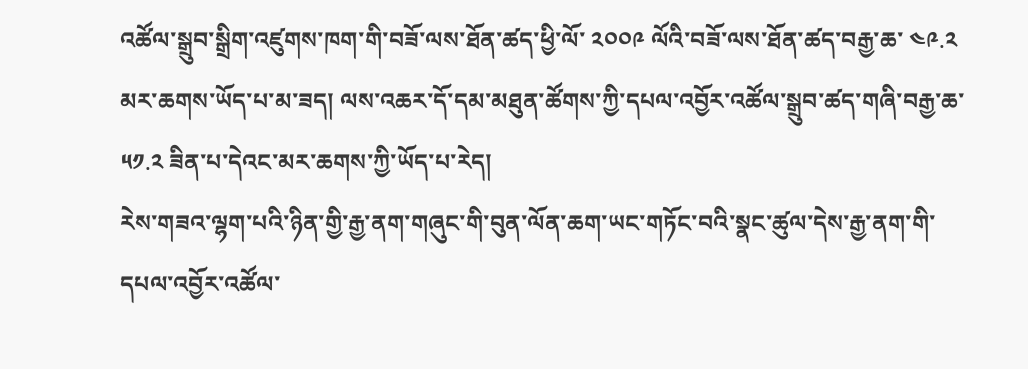འཚོལ་སྒྲུབ་སྒྲིག་འཛུགས་ཁག་གི་བཟོ་ལས་ཐོན་ཚད་ཕྱི་ལོ་ ༢༠༠༩ ལོའི་བཟོ་ལས་ཐོན་ཚད་བརྒྱ་ཆ་ ༤༩.༢ མར་ཆགས་ཡོད་པ་མ་ཟད། ལས་འཆར་དོ་དམ་མཐུན་ཚོགས་ཀྱི་དཔལ་འབྱོར་འཚོལ་སྒྲུབ་ཚད་གཞི་བརྒྱ་ཆ་ ༥༡.༢ ཟིན་པ་དེའང་མར་ཆགས་ཀྱི་ཡོད་པ་རེད།
རེས་གཟའ་ལྷག་པའི་ཉིན་གྱི་རྒྱ་ནག་གཞུང་གི་བུན་ལོན་ཆག་ཡང་གཏོང་བའི་སྣང་ཚུལ་དེས་རྒྱ་ནག་གི་དཔལ་འབྱོར་འཚོལ་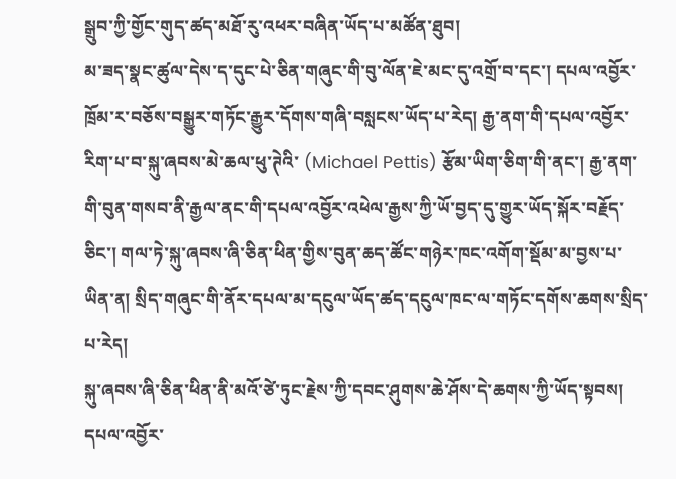སྒྲུབ་ཀྱི་གྱོང་གུད་ཚད་མཐོ་རུ་འཕར་བཞིན་ཡོད་པ་མཚོན་ཐུབ།
མ་ཟད་སྣང་ཚུལ་དེས་ད་དུང་པེ་ཅིན་གཞུང་གི་བུ་ལོན་ཇེ་མང་དུ་འགྲོ་བ་དང་། དཔལ་འབྱོར་ཁྲོམ་ར་བཅོས་བསྒྱུར་གཏོང་རྒྱུར་དོགས་གཞི་བསླངས་ཡོད་པ་རེད། རྒྱ་ནག་གི་དཔལ་འབྱོར་རིག་པ་བ་སྐུ་ཞབས་མེ་ཆལ་ཕུ་ཊེའི་ (Michael Pettis) རྩོམ་ཡིག་ཅིག་གི་ནང་། རྒྱ་ནག་གི་བུན་གསབ་ནི་རྒྱལ་ནང་གི་དཔལ་འབྱོར་འཕེལ་རྒྱས་ཀྱི་ཡོ་བྱད་དུ་གྱུར་ཡོད་སྐོར་བརྗོད་ཅིང་། གལ་ཏེ་སྐུ་ཞབས་ཞི་ཅིན་ཕིན་གྱིས་བུན་ཆད་ཚོང་གཉེར་ཁང་འགོག་སྡོམ་མ་བྱས་པ་ཡིན་ན། སྲིད་གཞུང་གི་ནོར་དཔལ་མ་དངུལ་ཡོད་ཚད་དངུལ་ཁང་ལ་གཏོང་དགོས་ཆགས་སྲིད་པ་རེད།
སྐུ་ཞབས་ཞི་ཅིན་ཕིན་ནི་མའོ་ཙེ་ཏུང་རྗེས་ཀྱི་དབང་ཤུགས་ཆེ་ཤོས་དེ་ཆགས་ཀྱི་ཡོད་སྟབས། དཔལ་འབྱོར་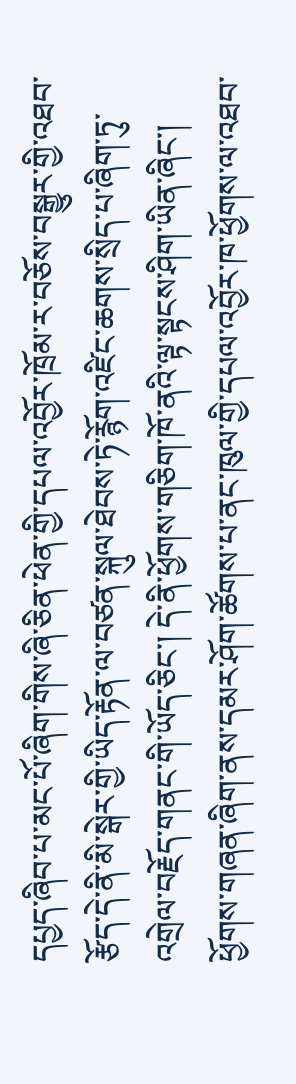དཔྱད་ཞིབ་པ་མང་པོ་ཞིག་གིས་ཞི་ཅིན་ཕེན་གྱི་དཔལ་འབྱོར་ཁྲོམ་ར་བཅོས་བསྒྱུར་གྱི་འཐབ་རྩོད་དེ་ནི་མི་སྒེར་གྱི་ཡིད་རྟོན་ལ་བཙན་སྐུལ་ཐེབས་ཏེ་རྙོག་འཛིང་ཆགས་སྲིད་པ་ཞིག་ཏུ་འགྲེལ་བརྗོད་གནང་གི་ཡོད་ཅིང་། དེ་ནི་ཕྱོགས་གཅིག་ཁོ་ནའི་ལྟ་སྟངས་ཤིག་ཡིན་ཞིང་། ཕྱོགས་གཞན་ཞིག་ནས་དམར་ཤོག་ཚོགས་པ་ནང་ཁུལ་གྱི་དཔལ་འབྱོར་ཁ་ཕྱོགས་ལ་འཐབ་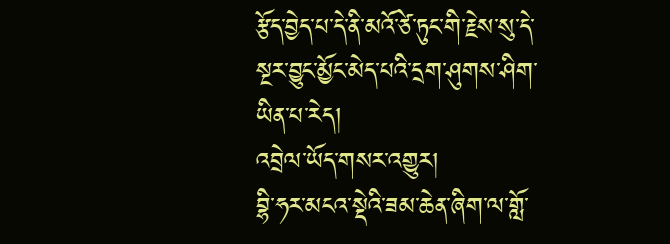རྩོད་བྱེད་པ་དེ་ནི་མའོ་ཙེ་ཏུང་གི་རྗེས་སུ་དེ་སྔར་བྱུང་མྱོང་མེད་པའི་དྲག་ཤུགས་ཤིག་ཡིན་པ་རེད།
འབྲེལ་ཡོད་གསར་འགྱུར།
བྷི་ཧར་མངའ་སྡེའི་ཟམ་ཆེན་ཞིག་ལ་གློ་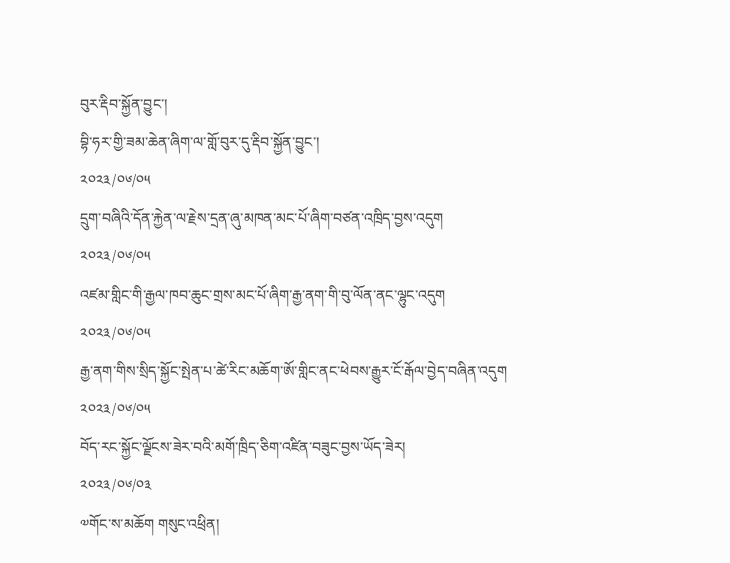བུར་རྡིབ་སྐྱོན་བྱུང་།
བྷི་ཧར་གྱི་ཟམ་ཆེན་ཞིག་ལ་གློ་བུར་དུ་རྡིབ་སྐྱོན་བྱུང་།
༢༠༢༣/༠༦/༠༥
དྲུག་བཞིའི་དོན་རྐྱེན་ལ་རྗེས་དྲན་ཞུ་མཁན་མང་པོ་ཞིག་བཙན་འཁྲིད་བྱས་འདུག
༢༠༢༣/༠༦/༠༥
འཛམ་གླིང་གི་རྒྱལ་ཁབ་ཆུང་གྲས་མང་པོ་ཞིག་རྒྱ་ནག་གི་བུ་ལོན་ནང་ལྷུང་འདུག
༢༠༢༣/༠༦/༠༥
རྒྱ་ནག་གིས་སྲིད་སྐྱོང་སྤེན་པ་ཚེ་རིང་མཆོག་ཨོ་གླིང་ནང་ཕེབས་རྒྱུར་ངོ་རྒོལ་བྱེད་བཞིན་འདུག
༢༠༢༣/༠༦/༠༥
བོད་རང་སྐྱོང་ལྗོངས་ཟེར་བའི་མགོ་ཁྲིད་ཅིག་འཛིན་བཟུང་བྱས་ཡོད་ཟེར།
༢༠༢༣/༠༦/༠༣
༧གོང་ས་མཆོག གསུང་འཕྲིན།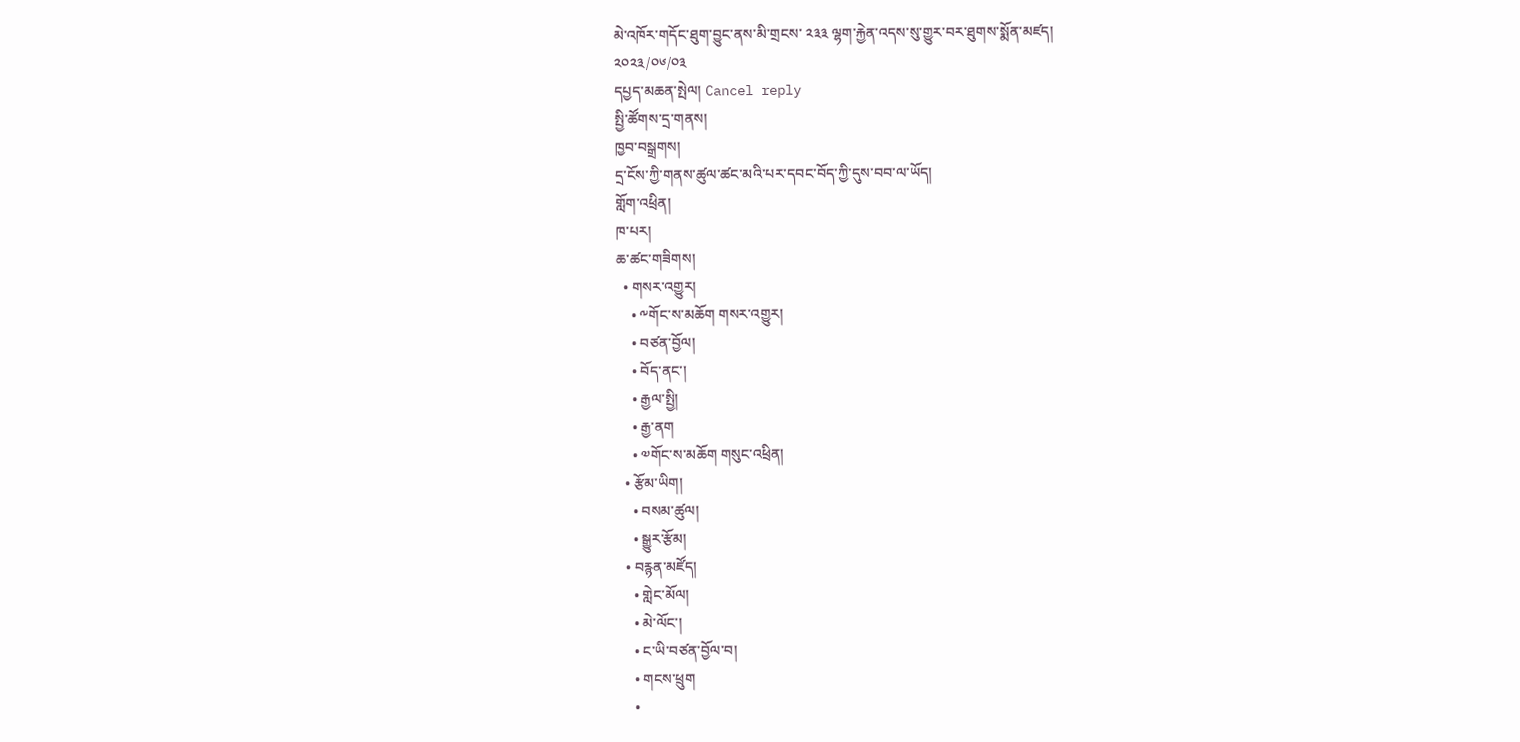མེ་འཁོར་གདོང་ཐུག་བྱུང་ནས་མི་གྲངས་ ༢༣༣ ལྷག་རྐྱེན་འདས་སུ་གྱུར་བར་ཐུགས་སྨོན་མཛད།
༢༠༢༣/༠༦/༠༣
དཔྱད་མཆན་སྤེལ། Cancel reply
སྤྱི་ཚོགས་དྲ་གནས།
ཁྱབ་བསྒྲགས།
དྲ་ངོས་ཀྱི་གནས་ཚུལ་ཚང་མའི་པར་དབང་བོད་ཀྱི་དུས་བབ་ལ་ཡོད།
གློག་འཕྲིན།
ཁ་པར།
ཆ་ཚང་གཟིགས།
  • གསར་འགྱུར།
    • ༸གོང་ས་མཆོག གསར་འགྱུར།
    • བཙན་བྱོལ།
    • བོད་ནང་།
    • རྒྱལ་སྤྱི།
    • རྒྱ་ནག
    • ༧གོང་ས་མཆོག གསུང་འཕྲིན།
  • རྩོམ་ཡིག།
    • བསམ་ཚུལ།
    • སྒྱུར་རྩོམ།
  • བརྙན་མཛོད།
    • གླེང་མོལ།
    • མེ་ལོང་།
    • ང་ཡི་བཙན་བྱོལ་བ།
    • གངས་ཕྲུག
    •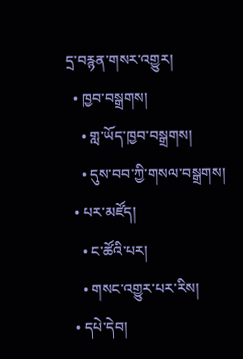དྲ་བརྙན་གསར་འགྱུར།
  • ཁྱབ་བསྒྲགས།
    • གླ་ཡོད་ཁྱབ་བསྒྲགས།
    • དུས་བབ་ཀྱི་གསལ་བསྒྲགས།
  • པར་མཛོད།
    • ང་ཚོའི་པར།
    • གསང་འགྱུར་པར་རིས།
  • དཔེ་དེབ།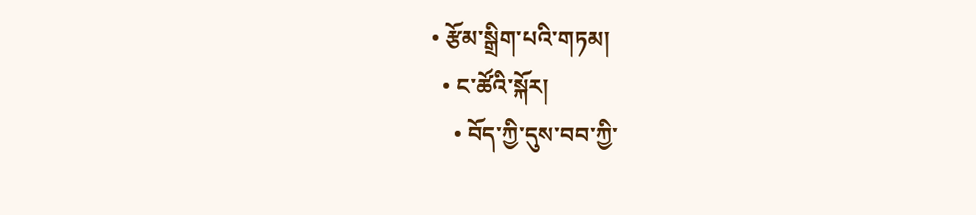• རྩོམ་སྒྲིག་པའི་གཏམ།
  • ང་ཚོའི་སྐོར།
    • བོད་ཀྱི་དུས་བབ་ཀྱི་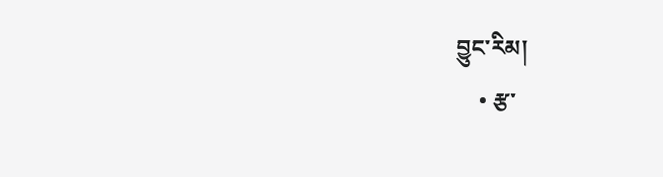བྱུང་རིམ།
    • རྩ་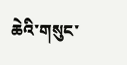ཆེའི་གསུང་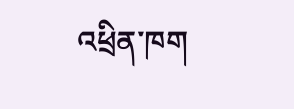འཕྲིན་ཁག